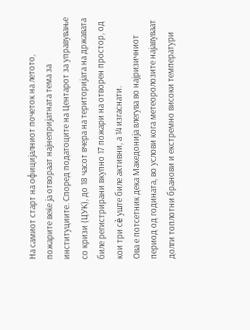На самиот старт на официјалниот почеток на летото, пожарите веќе ја отвораат најнепријатната тема за институциите. Според податоците на Центарот за управување со кризи (ЦУК), до 18 часот вчера на територијата на државата биле регистрирани вкупно 17 пожари на отворен простор, од кои три сè уште биле активни, а 14 изгаснати.
Ова е потсетник дека Македонија влегува во најризичниот период од годината, во услови кога метеоролозите најавуваат долги топлотни бранови и екстремно високи температури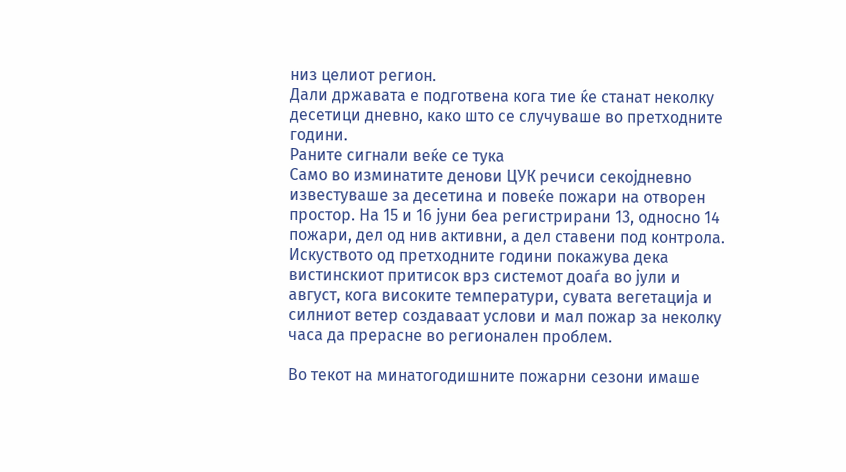низ целиот регион.
Дали државата е подготвена кога тие ќе станат неколку десетици дневно, како што се случуваше во претходните години.
Раните сигнали веќе се тука
Само во изминатите денови ЦУК речиси секојдневно известуваше за десетина и повеќе пожари на отворен простор. На 15 и 16 јуни беа регистрирани 13, односно 14 пожари, дел од нив активни, а дел ставени под контрола.
Искуството од претходните години покажува дека вистинскиот притисок врз системот доаѓа во јули и август, кога високите температури, сувата вегетација и силниот ветер создаваат услови и мал пожар за неколку часа да прерасне во регионален проблем.

Во текот на минатогодишните пожарни сезони имаше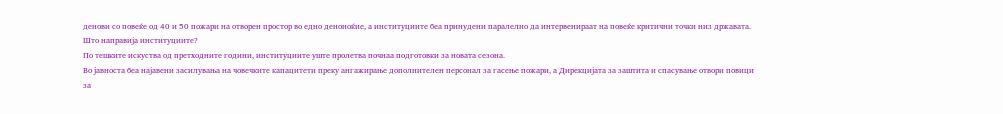денови со повеќе од 40 и 50 пожари на отворен простор во едно деноноќие, а институциите беа принудени паралелно да интервенираат на повеќе критични точки низ државата.
Што направија институциите?
По тешките искуства од претходните години, институциите уште пролетва почнаа подготовки за новата сезона.
Во јавноста беа најавени засилувања на човечките капацитети преку ангажирање дополнителен персонал за гасење пожари, а Дирекцијата за заштита и спасување отвори повици за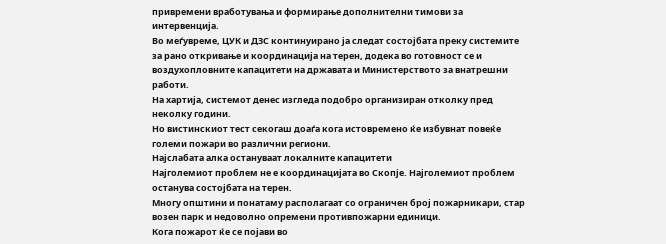привремени вработувања и формирање дополнителни тимови за интервенција.
Во меѓувреме, ЦУК и ДЗС континуирано ја следат состојбата преку системите за рано откривање и координација на терен, додека во готовност се и воздухопловните капацитети на државата и Министерството за внатрешни работи.
На хартија, системот денес изгледа подобро организиран отколку пред неколку години.
Но вистинскиот тест секогаш доаѓа кога истовремено ќе избувнат повеќе големи пожари во различни региони.
Најслабата алка остануваат локалните капацитети
Најголемиот проблем не е координацијата во Скопје. Најголемиот проблем останува состојбата на терен.
Многу општини и понатаму располагаат со ограничен број пожарникари, стар возен парк и недоволно опремени противпожарни единици.
Кога пожарот ќе се појави во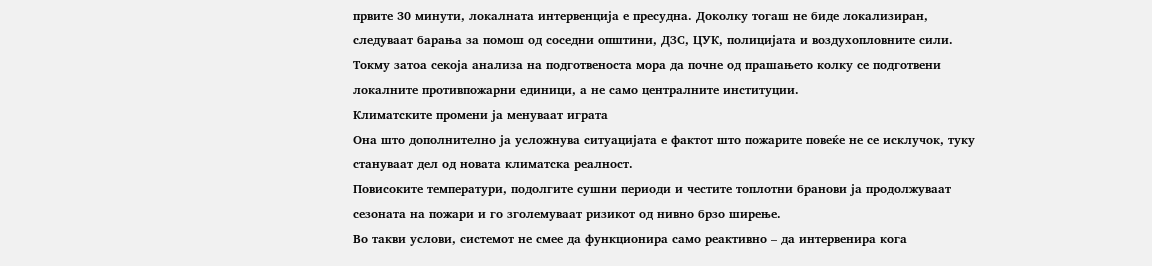првите 30 минути, локалната интервенција е пресудна. Доколку тогаш не биде локализиран, следуваат барања за помош од соседни општини, ДЗС, ЦУК, полицијата и воздухопловните сили.
Токму затоа секоја анализа на подготвеноста мора да почне од прашањето колку се подготвени локалните противпожарни единици, а не само централните институции.
Климатските промени ја менуваат играта
Она што дополнително ја усложнува ситуацијата е фактот што пожарите повеќе не се исклучок, туку стануваат дел од новата климатска реалност.
Повисоките температури, подолгите сушни периоди и честите топлотни бранови ја продолжуваат сезоната на пожари и го зголемуваат ризикот од нивно брзо ширење.
Во такви услови, системот не смее да функционира само реактивно – да интервенира кога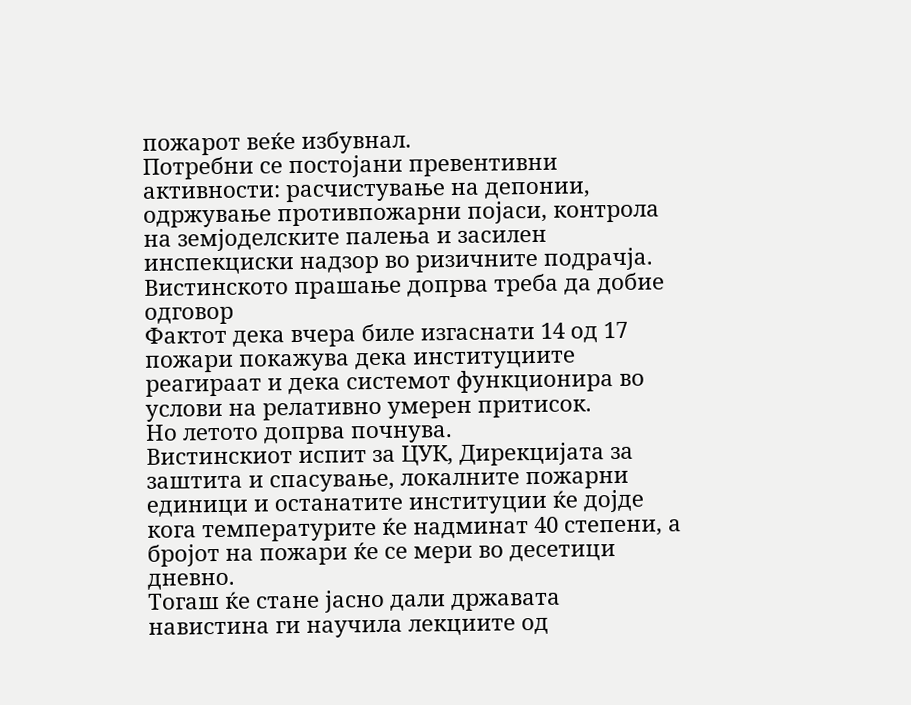пожарот веќе избувнал.
Потребни се постојани превентивни активности: расчистување на депонии, одржување противпожарни појаси, контрола на земјоделските палења и засилен инспекциски надзор во ризичните подрачја.
Вистинското прашање допрва треба да добие одговор
Фактот дека вчера биле изгаснати 14 од 17 пожари покажува дека институциите реагираат и дека системот функционира во услови на релативно умерен притисок.
Но летото допрва почнува.
Вистинскиот испит за ЦУК, Дирекцијата за заштита и спасување, локалните пожарни единици и останатите институции ќе дојде кога температурите ќе надминат 40 степени, а бројот на пожари ќе се мери во десетици дневно.
Тогаш ќе стане јасно дали државата навистина ги научила лекциите од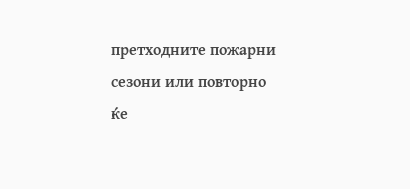претходните пожарни сезони или повторно ќе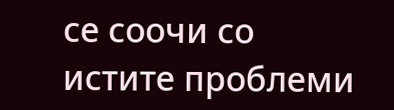се соочи со истите проблеми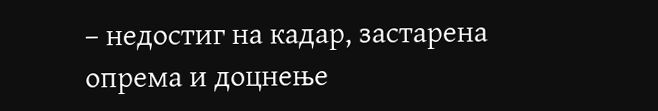– недостиг на кадар, застарена опрема и доцнење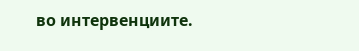во интервенциите.